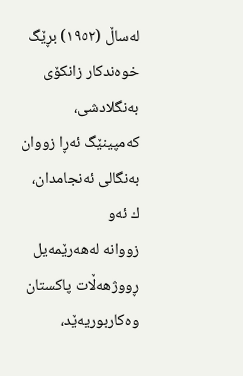له‌ساڵ (١٩٥٢) بڕێگ خوه‌ندكار زانكۆی به‌نگلادشی، كه‌مپینێگ ئه‌ڕا زووان به‌نگالی ئه‌نجامدان، ك‌ ‌ئه‌و زووانه‌ ‌له‌هه‌رێمه‌یل ڕووژهه‌ڵات پاكستان وه‌كاربوريه‌ێد،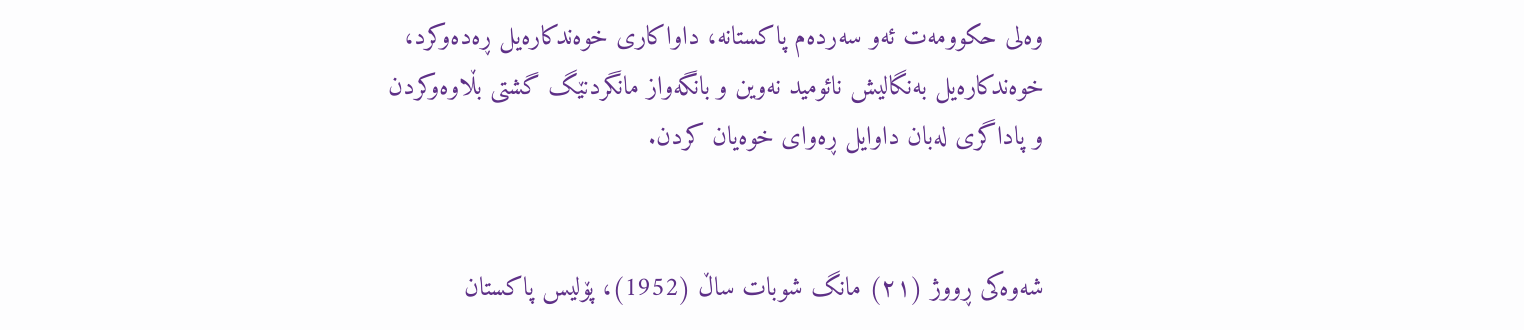وه‌لی حكوومه‌ت ئه‌و سه‌رده‌م پاكستانه‌، داواكاری خوه‌ندكاره‌یل ڕه‌ده‌وكرد‌، خوه‌ندكاره‌یل به‌نگالیش نائوميد نه‌وين و بانگه‌واز مانگردنێگ گشتی بڵاوه‌وكردن و پاداگری له‌بان ‌داوايل ڕه‌وای خوه‌یان كردن.


شه‌وه‌كی ڕووژ (٢١) مانگ شوبات‌ ساڵ (1952)، پۆلیس پاكستان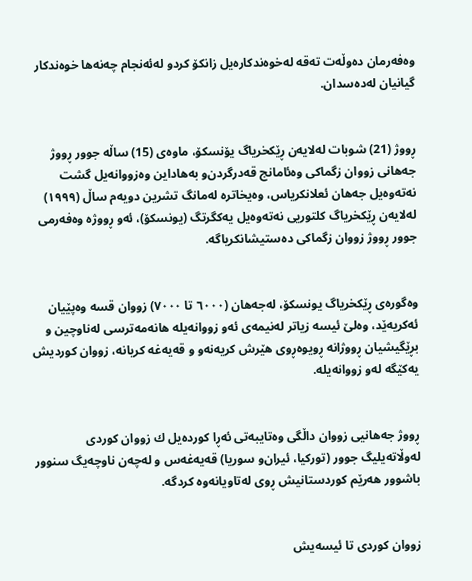وه‌فه‌رمان ده‌وڵه‌ت ته‌قه‌ له‌خوه‌ندكاره‌یل زانكۆ كردو له‌ئه‌نجام چه‌نه‌ها خوه‌ندكار گیانیان له‌ده‌سدان.


ڕووژ (21) شوبات له‌لایه‌ن ڕێكخرياگ یۆنسكۆ‌، ماوه‌ی (15) ساڵه‌ جوور ڕووژ جه‌هانی زووان زگماكی وه‌ئامانج قه‌درگردن‌و به‌هاداين وه‌زووانه‌یل گشت نه‌ته‌وه‌یل جه‌هان ئعلانكرياس‌، وه‌يخاتره‌ له‌مانگ‌ تشرین‌ دويه‌م‌ ساڵ (١٩٩٩) له‌لایه‌ن ڕێكخرياگ كلتوریی نه‌ته‌وه‌يل یه‌كگرتگ (یونسكۆ)، ئه‌و ڕووژه‌ وه‌فه‌رمی جوور ڕووژ زووان زگماكی ده‌ستیشانكرياگه‌.


وه‌گوره‌ی‌ ڕێكخرياگ یونسكۆ، ‌له‌جه‌هان (٦٠٠٠ تا ٧٠٠٠) زووان قسه‌ وه‌پێيان ئه‌كريه‌ێد، وه‌لێ ئيسه‌ زیاتر له‌‌نیمه‌ی ئه‌و زووانه‌يله‌ ‌‌هانه‌مه‌ترسی له‌ناوچين ‌و بڕێگیشیان ڕووژانه‌ ڕويوه‌ڕوی هێرش ‌كريه‌نه‌و ‌و قه‌يه‌غه‌ كريانه‌‌، زووان كوردیش یه‌كێگه‌ له‌و زووانه‌يله‌‌.


ڕووژ جه‌هانیی زووان داڵگی وه‌تایبه‌تی ئه‌ڕا كورده‌يل ك‌ ‌زووان كوردی له‌وڵاته‌يليگ جوور (توركیا، ئيران‌و سوریا) قه‌يه‌غه‌س ‌و له‌چه‌ن ناوچه‌یگ سنوور باشوور هه‌رێم كوردستانیش ڕوی له‌تاويانه‌وه‌ كردگه‌.


زووان كوردی تا ئيسه‌يش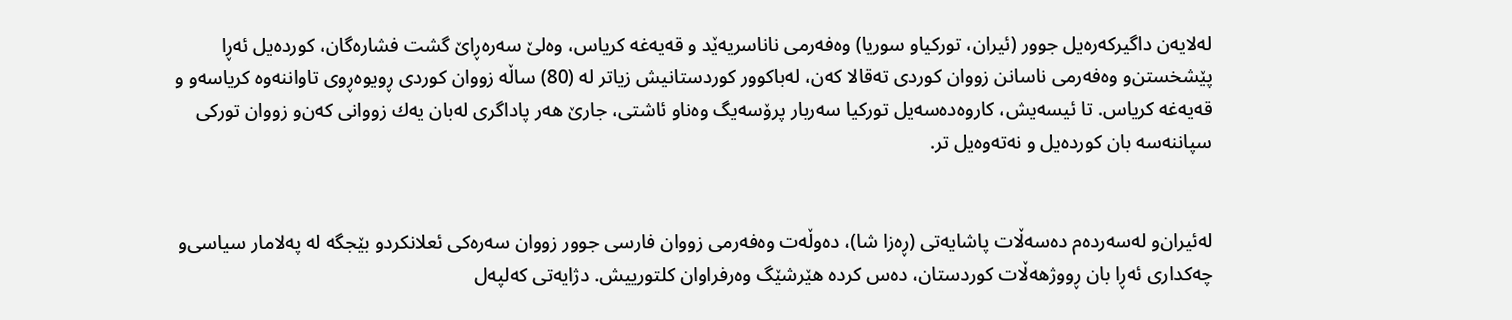له‌لایه‌ن داگیركه‌ره‌یل جوور (ئيران، توركیاو سوریا) وه‌فه‌رمی ناناسريه‌ێد ‌‌و قه‌يه‌غه‌ كرياس، وه‌لێ سه‌ره‌ڕاێ گشت فشاره‌گان، كورده‌يل ئه‌ڕا پێشخستن‌و وه‌فه‌رمی ناسانن زووان كوردی ته‌قالا كه‌ن، له‌باكوور كوردستانیش زیاتر له‌ (80) ساڵه‌ زووان كوردی ڕويوه‌ڕوی تاواننه‌وه‌ كرياسه‌‌و ‌و قه‌يه‌غه‌ كرياس‌. تا ئيسه‌يش، كاروه‌ده‌سه‌یل توركیا سه‌ربار‌ پرۆسه‌یگ وه‌ناو‌ ئاشتی‌، جارێ هه‌ر پاداگری له‌بان يه‌ك زووانی ‌كه‌ن‌و زووان توركی سپاننه‌سه‌ بان كورده‌يل ‌و نه‌ته‌وه‌یل تر‌.


له‌‌ئيران‌و له‌سه‌رده‌م ده‌سه‌ڵات پاشایه‌تی (ڕه‌زا شا)، ده‌وڵه‌ت وه‌فه‌رمی زووان فارسی جوور زووان سه‌ره‌كی ئعلانكردو بێجگه‌ له‌ په‌لامار سیاسی‌و چه‌كداری ئه‌ڕا بان ڕووژهه‌ڵات كوردستان، ده‌س كرده‌ هێرشێگ وه‌رفراوان كلتوریيش. دژایه‌تی كه‌لپه‌ل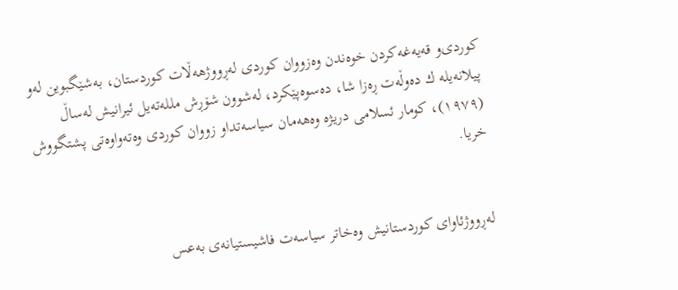كوردی‌و قه‌يه‌غه‌كردن خوه‌ندن وه‌زووان كوردی له‌ڕووژهه‌ڵات كوردستان، به‌شێگبوين له‌و پیلانه‌يله‌ ك‌ ده‌وڵه‌ت ڕه‌زا شا، ده‌سوه‌پێكرد، له‌شوون شۆڕش ملله‌ته‌يل ئيرانیش له‌ساڵ (١٩٧٩)، كومار ئسلامی دريژه‌ وه‌هه‌مان سیاسه‌تداو زووان كوردی وه‌ته‌واوه‌تی پشتگووش خريا.


له‌ڕووژئاوای كوردستانیش وه‌خاتر سیاسه‌ت فاشیستیانه‌ی به‌عس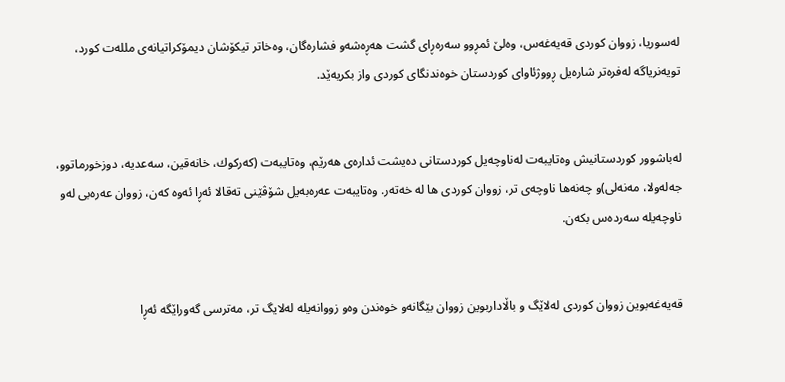له‌سوریا، زووان كوردی قه‌يه‌غه‌س‌، وه‌لێ ئمڕوو سه‌ره‌ڕای گشت هه‌ڕه‌شه‌و فشاره‌گان، وه‌خاتر تیكۆشان دیمۆكراتیانه‌ی ملله‌ت كورد، تويه‌نرياگه‌ له‌فره‌تر شاره‌یل ڕووژئاوای كوردستان خوه‌ندنگای‌ كوردی واز بكريه‌ێد‌.


له‌باشوور كوردستانیش وه‌تایبه‌ت له‌ناوچه‌يل كوردستانی ده‌‌یشت‌ ئداره‌ی‌ هه‌رێم، وه‌تایبه‌ت (كه‌ركوك، خانه‌قین، سه‌عدیه‌، دوزخورماتوو، جه‌له‌ولا، مه‌نه‌لی)و چه‌نه‌ها ناوچه‌ی تر، زووان كوردی ها له‌ خه‌ته‌ر‌. وه‌تایبه‌ت عه‌ره‌به‌يل شۆڤێنی ته‌قالا ئه‌ڕا ئه‌وه‌ كه‌ن، زووان عه‌ره‌بی له‌و ناوچه‌يله‌ سه‌رده‌س بكه‌ن.


قه‌يه‌غه‌بوين زووان كوردی له‌لاێگ ‌و باڵاداربوين زووان بێگانه‌‌و خوه‌ندن وه‌و زووانه‌يله‌ ‌له‌لایگ تر، مه‌ترسی گه‌وراێگه‌ ئه‌ڕا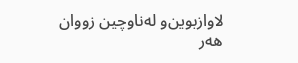لاوازبوين‌و له‌ناوچين زووان هه‌ر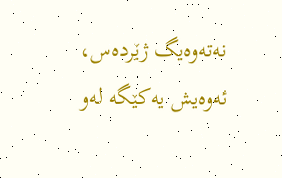نه‌ته‌وه‌یگ ژێرده‌س، ئه‌وه‌يش یه‌كێگه‌ ‌له‌و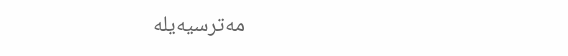مه‌ترسیه‌يله‌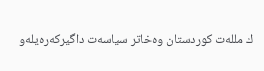ك‌ ملله‌ت كوردستان وه‌خاتر سیاسه‌ت داگیركه‌ره‌يله‌و‌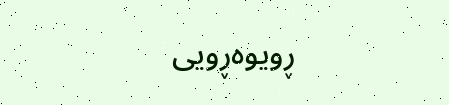ڕويوه‌ڕویی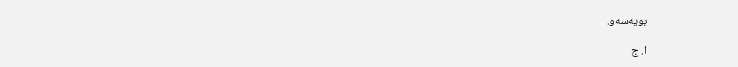بويه‌سه‌و‌.

ا. ج